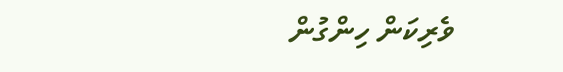ވެރިކަން ހިންގުން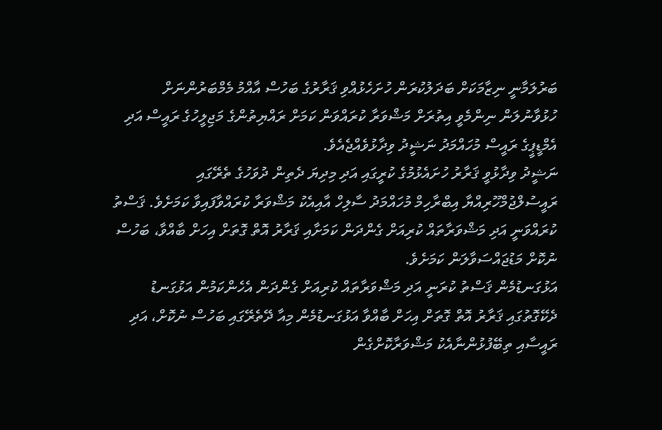ބަރުލަމާނީ ނިޒާމަކަށް ބަދަލުކުރަން ހުށަހެޅުއްވި ޤަރާރުގެ ބަހުސް އާއްމު މެމްބަރުންނަށް ހުޅުވާނުލަން ނިންމެވީ އިތުރަށް މަޝްވަރާ ކުރައްވަން ކަމަށް ރައްޔިތުންގެ މަޖިލީހުގެ ރައީސް އަދި އެމްޑީޕީގެ ރައީސް މުހައްމަދު ނަޝީދު ވިދާޅުވެއްޖެއެވެ.
ނަޝީދު ވިދާޅުވީ ޤަރާރު ހުށައެޅުމުގެ ކުރީގައި އަދި މިދިޔަ ދެތިން ދުވަހުގެ ތެރޭގައި ރައީސުލްޖުމްހޫރިއްޔާ އިބްރާހިމް މުހައްމަދު ސާލިހް އާއިއެކު މަޝްވަރާ ކުރައްވާފައިވާ ކަމަށެވެ. ޤަސްތު ކުރައްވަނީ އަދި މަޝްވަރާތައް ކުރިއަށް ގެންދަން ކަމަށާއި ޤަރާރު އޮތް ގޮތަށް އިހަށް ބާއްވާ، ބަހުސް ނުކޮށް މަޑުޖައްސަވާލަން ކަމަށެވެ.
އަޅުގަނޑުމެން ޤަސްތު ކުރަނީ އަދި މަޝްވަރާތައް ކުރިއަށް ގެންދަން އެހެންކަމުން އަޅުގަނޑު ދެކޭގޮތުގައި ޤަރާރު އޮތް ގޮތަށް އިހަށް ބާއްވާ އަޅުގަނޑުމެން މިއާ ދޭތެރޭގައި ބަހުސް ނުކޮށް، އަދި ރައީސާއި ތިބޭފުޅުންނާއެކު މަޝްވަރާކޮށްގެން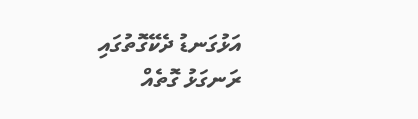އަޅުގަނޑު ދެކޭގޮތުގައި ރަނގަޅު ގޮތެއް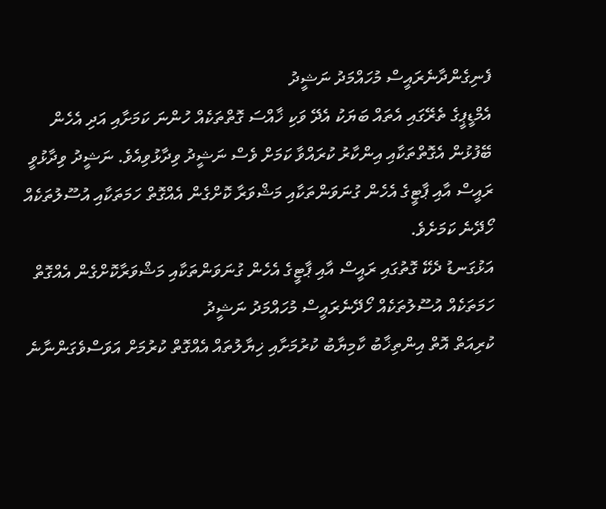ފެނިގެންދާނެރައީސް މުހައްމަދު ނަޝީދު
އެމްޑީޕީގެ ތެރޭގައި އެތައް ބަޔަކު އެދޭ ވަކި ޚާއްސަ ގޮތްތަކެއް ހުންނަ ކަމަށާއި އަދި އެހެން ބޭފުޅުން އެގޮތްތަކާއި އިންކާރު ކުރައްވާ ކަމަށް ވެސް ނަޝީދު ވިދާޅުވިއެވެ. ނަޝީދު ވިދާޅުވީ ރައީސް އާއި ޕާޓީގެ އެހެން ގުނަވަންތަކާއި މަޝްވަރާ ކޮށްގެން އެއްގޮތް ހަމަތަކާއި އުސޫލުތަކެއް ހޯދޭނެ ކަމަށެވެ.
އަޅުގަނޑު ދެކޭ ގޮތުގައި ރައީސް އާއި ޕާޓީގެ އެހެން ގުނަވަންތަކާއި މަޝްވަރާކޮށްގެން އެއްގޮތް ހަމަތަކެއް އުސޫލުތަކެއް ހޯދޭނެރައީސް މުހައްމަދު ނަޝީދު
ކުރިއަތް އޮތް އިންތިޚާބު ކާމިޔާބު ކުރުމަށާއި ޚިޔާލުތައް އެއްގޮތް ކުރުމަށް އަވަސްވެގަންނާނެ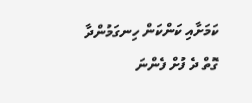ކަމަށާއި ކަންކަން ހިނގަމުންދާ ގޮތް ދެ ފުށް ފެންނަ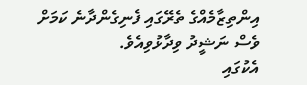އިންތިޒާމެއްގެ ތެރޭގައި ފެނިގެންދާނެ ކަމަށް ވެސް ނަޝީދު ވިދާޅުވިއެވެ.
އެކުގައި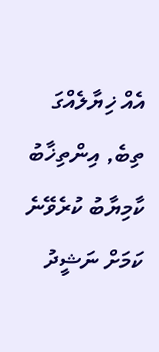އެއް ޚިޔާލެއްގަ ތިބެ, އިންތިޚާބު ކާމިޔާބު ކުރެވޭނެ ކަމަށް ނަޝީދު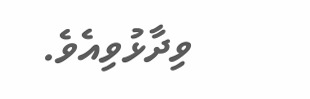ވިދާޅުވިއެވެ.